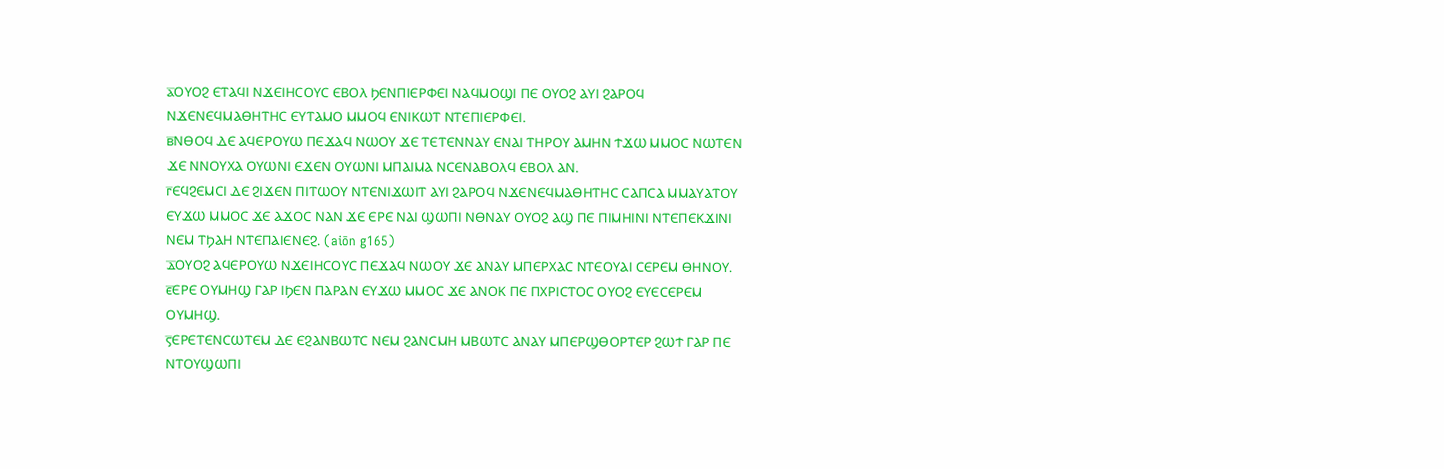ⲁ̅ⲞⲨⲞϨ ⲈⲦⲀϤⲒ ⲚϪⲈⲒⲎⲤⲞⲨⲤ ⲈⲂⲞⲖ ϦⲈⲚⲠⲒⲈⲢⲪⲈⲒ ⲚⲀϤⲘⲞϢⲒ ⲠⲈ ⲞⲨⲞϨ ⲀⲨⲒ ϨⲀⲢⲞϤ ⲚϪⲈⲚⲈϤⲘⲀⲐⲎⲦⲎⲤ ⲈⲨⲦⲀⲘⲞ ⲘⲘⲞϤ ⲈⲚⲒⲔⲰⲦ ⲚⲦⲈⲠⲒⲈⲢⲪⲈⲒ.
ⲃ̅ⲚⲐⲞϤ ⲆⲈ ⲀϤⲈⲢⲞⲨⲰ ⲠⲈϪⲀϤ ⲚⲰⲞⲨ ϪⲈ ⲦⲈⲦⲈⲚⲚⲀⲨ ⲈⲚⲀⲒ ⲦⲎⲢⲞⲨ ⲀⲘⲎⲚ ϮϪⲰ ⲘⲘⲞⲤ ⲚⲰⲦⲈⲚ ϪⲈ ⲚⲚⲞⲨⲬⲀ ⲞⲨⲰⲚⲒ ⲈϪⲈⲚ ⲞⲨⲰⲚⲒ ⲘⲠⲀⲒⲘⲀ ⲚⲤⲈⲚⲀⲂⲞⲖϤ ⲈⲂⲞⲖ ⲀⲚ.
ⲅ̅ⲈϤϨⲈⲘⲤⲒ ⲆⲈ ϨⲒϪⲈⲚ ⲠⲒⲦⲰⲞⲨ ⲚⲦⲈⲚⲒϪⲰⲒⲦ ⲀⲨⲒ ϨⲀⲢⲞϤ ⲚϪⲈⲚⲈϤⲘⲀⲐⲎⲦⲎⲤ ⲤⲀⲠⲤⲀ ⲘⲘⲀⲨⲀⲦⲞⲨ ⲈⲨϪⲰ ⲘⲘⲞⲤ ϪⲈ ⲀϪⲞⲤ ⲚⲀⲚ ϪⲈ ⲈⲢⲈ ⲚⲀⲒ ϢⲰⲠⲒ ⲚⲐⲚⲀⲨ ⲞⲨⲞϨ ⲀϢ ⲠⲈ ⲠⲒⲘⲎⲒⲚⲒ ⲚⲦⲈⲠⲈⲔϪⲒⲚⲒ ⲚⲈⲘ ⲦϦⲀⲎ ⲚⲦⲈⲠⲀⲒⲈⲚⲈϨ. (aiōn g165)
ⲇ̅ⲞⲨⲞϨ ⲀϤⲈⲢⲞⲨⲰ ⲚϪⲈⲒⲎⲤⲞⲨⲤ ⲠⲈϪⲀϤ ⲚⲰⲞⲨ ϪⲈ ⲀⲚⲀⲨ ⲘⲠⲈⲢⲬⲀⲤ ⲚⲦⲈⲞⲨⲀⲒ ⲤⲈⲢⲈⲘ ⲐⲎⲚⲞⲨ.
ⲉ̅ⲈⲢⲈ ⲞⲨⲘⲎϢ ⲄⲀⲢ ⲒϦⲈⲚ ⲠⲀⲢⲀⲚ ⲈⲨϪⲰ ⲘⲘⲞⲤ ϪⲈ ⲀⲚⲞⲔ ⲠⲈ ⲠⲬⲢⲒⲤⲦⲞⲤ ⲞⲨⲞϨ ⲈⲨⲈⲤⲈⲢⲈⲘ ⲞⲨⲘⲎϢ.
ⲋ̅ⲈⲢⲈⲦⲈⲚⲤⲰⲦⲈⲘ ⲆⲈ ⲈϨⲀⲚⲂⲰⲦⲤ ⲚⲈⲘ ϨⲀⲚⲤⲘⲎ ⲘⲂⲰⲦⲤ ⲀⲚⲀⲨ ⲘⲠⲈⲢϢⲐⲞⲢⲦⲈⲢ ϨⲰϮ ⲄⲀⲢ ⲠⲈ ⲚⲦⲞⲨϢⲰⲠⲒ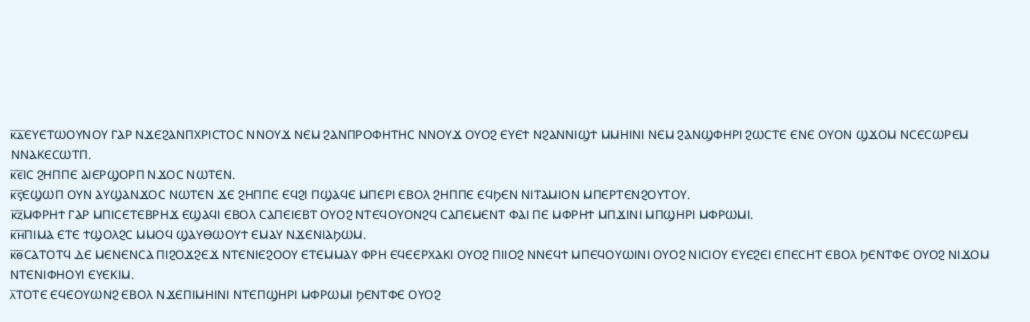ⲕ̅ⲇ̅ⲈⲨⲈⲦⲰⲞⲨⲚⲞⲨ ⲄⲀⲢ ⲚϪⲈϨⲀⲚⲠⲬⲢⲒⲤⲦⲞⲤ ⲚⲚⲞⲨϪ ⲚⲈⲘ ϨⲀⲚⲠⲢⲞⲪⲎⲦⲎⲤ ⲚⲚⲞⲨϪ ⲞⲨⲞϨ ⲈⲨⲈϮ ⲚϨⲀⲚⲚⲒϢϮ ⲘⲘⲎⲒⲚⲒ ⲚⲈⲘ ϨⲀⲚϢⲪⲎⲢⲒ ϨⲰⲤⲦⲈ ⲈⲚⲈ ⲞⲨⲞⲚ ϢϪⲞⲘ ⲚⲤⲈⲤⲰⲢⲈⲘ ⲚⲚⲀⲔⲈⲤⲰⲦⲠ.
ⲕ̅ⲉ̅ⲒⲤ ϨⲎⲠⲠⲈ ⲀⲒⲈⲢϢⲞⲢⲠ ⲚϪⲞⲤ ⲚⲰⲦⲈⲚ.
ⲕ̅ⲋ̅ⲈϢⲰⲠ ⲞⲨⲚ ⲀⲨϢⲀⲚϪⲞⲤ ⲚⲰⲦⲈⲚ ϪⲈ ϨⲎⲠⲠⲈ ⲈϤϨⲒ ⲠϢⲀϤⲈ ⲘⲠⲈⲢⲒ ⲈⲂⲞⲖ ϨⲎⲠⲠⲈ ⲈϤϦⲈⲚ ⲚⲒⲦⲀⲘⲒⲞⲚ ⲘⲠⲈⲢⲦⲈⲚϨⲞⲨⲦⲞⲨ.
ⲕ̅ⲍ̅ⲘⲪⲢⲎϮ ⲄⲀⲢ ⲘⲠⲒⲤⲈⲦⲈⲂⲢⲎϪ ⲈϢⲀϤⲒ ⲈⲂⲞⲖ ⲤⲀⲠⲈⲒⲈⲂⲦ ⲞⲨⲞϨ ⲚⲦⲈϤⲞⲨⲞⲚϨϤ ⲤⲀⲠⲈⲘⲈⲚⲦ ⲪⲀⲒ ⲠⲈ ⲘⲪⲢⲎϮ ⲘⲠϪⲒⲚⲒ ⲘⲠϢⲎⲢⲒ ⲘⲪⲢⲰⲘⲒ.
ⲕ̅ⲏ̅ⲠⲒⲘⲀ ⲈⲦⲈ ϮϢⲞⲖϨⲤ ⲘⲘⲞϤ ϢⲀⲨⲐⲰⲞⲨϮ ⲈⲘⲀⲨ ⲚϪⲈⲚⲒⲀϦⲰⲘ.
ⲕ̅ⲑ̅ⲤⲀⲦⲞⲦϤ ⲆⲈ ⲘⲈⲚⲈⲚⲤⲀ ⲠⲒϨⲞϪϨⲈϪ ⲚⲦⲈⲚⲒⲈϨⲞⲞⲨ ⲈⲦⲈⲘⲘⲀⲨ ⲪⲢⲎ ⲈϤⲈⲈⲢⲬⲀⲔⲒ ⲞⲨⲞϨ ⲠⲒⲒⲞϨ ⲚⲚⲈϤϮ ⲘⲠⲈϤⲞⲨⲰⲒⲚⲒ ⲞⲨⲞϨ ⲚⲒⲤⲒⲞⲨ ⲈⲨⲈϨⲈⲒ ⲈⲠⲈⲤⲎⲦ ⲈⲂⲞⲖ ϦⲈⲚⲦⲪⲈ ⲞⲨⲞϨ ⲚⲒϪⲞⲘ ⲚⲦⲈⲚⲒⲪⲎⲞⲨⲒ ⲈⲨⲈⲔⲒⲘ.
ⲗ̅ⲦⲞⲦⲈ ⲈϤⲈⲞⲨⲰⲚϨ ⲈⲂⲞⲖ ⲚϪⲈⲠⲒⲘⲎⲒⲚⲒ ⲚⲦⲈⲠϢⲎⲢⲒ ⲘⲪⲢⲰⲘⲒ ϦⲈⲚⲦⲪⲈ ⲞⲨⲞϨ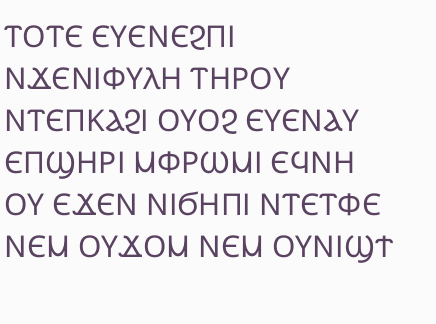ⲦⲞⲦⲈ ⲈⲨⲈⲚⲈϨⲠⲒ ⲚϪⲈⲚⲒⲪⲨⲖⲎ ⲦⲎⲢⲞⲨ ⲚⲦⲈⲠⲔⲀϨⲒ ⲞⲨⲞϨ ⲈⲨⲈⲚⲀⲨ ⲈⲠϢⲎⲢⲒ ⲘⲪⲢⲰⲘⲒ ⲈϤⲚⲎ ⲞⲨ ⲈϪⲈⲚ ⲚⲒϬⲎⲠⲒ ⲚⲦⲈⲦⲪⲈ ⲚⲈⲘ ⲞⲨϪⲞⲘ ⲚⲈⲘ ⲞⲨⲚⲒϢϮ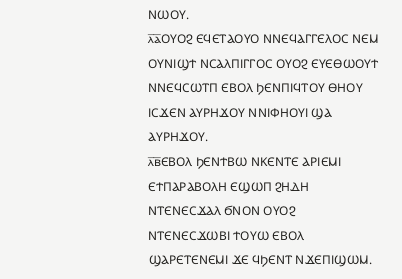ⲚⲰⲞⲨ.
ⲗ̅ⲁ̅ⲞⲨⲞϨ ⲈϤⲈⲦⲀⲞⲨⲞ ⲚⲚⲈϤⲀⲄⲄⲈⲖⲞⲤ ⲚⲈⲘ ⲞⲨⲚⲒϢϮ ⲚⲤⲀⲖⲠⲒⲄⲄⲞⲤ ⲞⲨⲞϨ ⲈⲨⲈⲐⲰⲞⲨϮ ⲚⲚⲈϤⲤⲰⲦⲠ ⲈⲂⲞⲖ ϦⲈⲚⲠⲒϤⲦⲞⲨ ⲐⲎⲞⲨ ⲒⲤϪⲈⲚ ⲀⲨⲢⲎϪⲞⲨ ⲚⲚⲒⲪⲎⲞⲨⲒ ϢⲀ ⲀⲨⲢⲎϪⲞⲨ.
ⲗ̅ⲃ̅ⲈⲂⲞⲖ ϦⲈⲚϮⲂⲰ ⲚⲔⲈⲚⲦⲈ ⲀⲢⲒⲈⲘⲒ ⲈϮⲠⲀⲢⲀⲂⲞⲖⲎ ⲈϢⲰⲠ ϨⲎⲆⲎ ⲚⲦⲈⲚⲈⲤϪⲀⲖ ϬⲚⲞⲚ ⲞⲨⲞϨ ⲚⲦⲈⲚⲈⲤϪⲰⲂⲒ ϮⲞⲨⲰ ⲈⲂⲞⲖ ϢⲀⲢⲈⲦⲈⲚⲈⲘⲒ ϪⲈ ϤϦⲈⲚⲦ ⲚϪⲈⲠⲒϢⲰⲘ.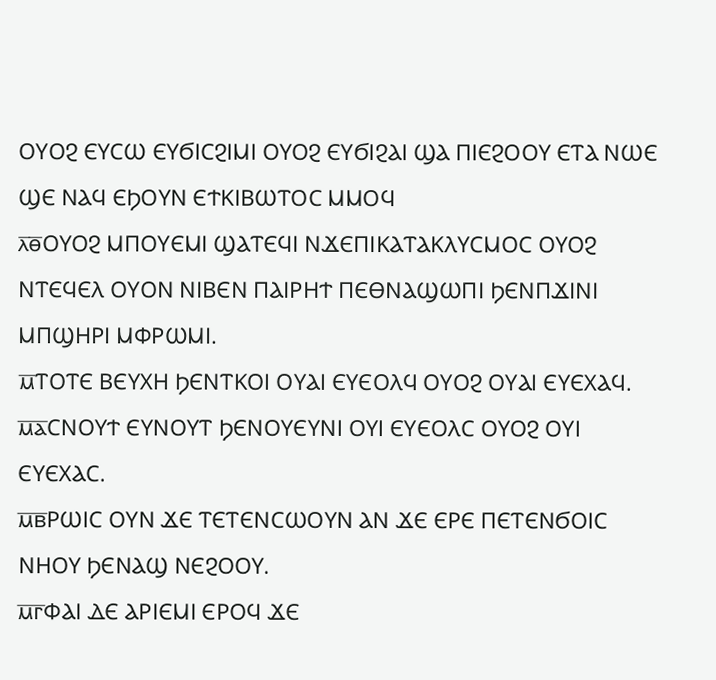ⲞⲨⲞϨ ⲈⲨⲤⲰ ⲈⲨϬⲒⲤϨⲒⲘⲒ ⲞⲨⲞϨ ⲈⲨϬⲒϨⲀⲒ ϢⲀ ⲠⲒⲈϨⲞⲞⲨ ⲈⲦⲀ ⲚⲰⲈ ϢⲈ ⲚⲀϤ ⲈϦⲞⲨⲚ ⲈϮⲔⲒⲂⲰⲦⲞⲤ ⲘⲘⲞϤ
ⲗ̅ⲑ̅ⲞⲨⲞϨ ⲘⲠⲞⲨⲈⲘⲒ ϢⲀⲦⲈϤⲒ ⲚϪⲈⲠⲒⲔⲀⲦⲀⲔⲖⲨⲤⲘⲞⲤ ⲞⲨⲞϨ ⲚⲦⲈϤⲈⲖ ⲞⲨⲞⲚ ⲚⲒⲂⲈⲚ ⲠⲀⲒⲢⲎϮ ⲠⲈⲐⲚⲀϢⲰⲠⲒ ϦⲈⲚⲠϪⲒⲚⲒ ⲘⲠϢⲎⲢⲒ ⲘⲪⲢⲰⲘⲒ.
ⲙ̅ⲦⲞⲦⲈ ⲂⲈⲨⲬⲎ ϦⲈⲚⲦⲔⲞⲒ ⲞⲨⲀⲒ ⲈⲨⲈⲞⲖϤ ⲞⲨⲞϨ ⲞⲨⲀⲒ ⲈⲨⲈⲬⲀϤ.
ⲙ̅ⲁ̅ⲤⲚⲞⲨϮ ⲈⲨⲚⲞⲨⲦ ϦⲈⲚⲞⲨⲈⲨⲚⲒ ⲞⲨⲒ ⲈⲨⲈⲞⲖⲤ ⲞⲨⲞϨ ⲞⲨⲒ ⲈⲨⲈⲬⲀⲤ.
ⲙ̅ⲃ̅ⲢⲰⲒⲤ ⲞⲨⲚ ϪⲈ ⲦⲈⲦⲈⲚⲤⲰⲞⲨⲚ ⲀⲚ ϪⲈ ⲈⲢⲈ ⲠⲈⲦⲈⲚϬⲞⲒⲤ ⲚⲎⲞⲨ ϦⲈⲚⲀϢ ⲚⲈϨⲞⲞⲨ.
ⲙ̅ⲅ̅ⲪⲀⲒ ⲆⲈ ⲀⲢⲒⲈⲘⲒ ⲈⲢⲞϤ ϪⲈ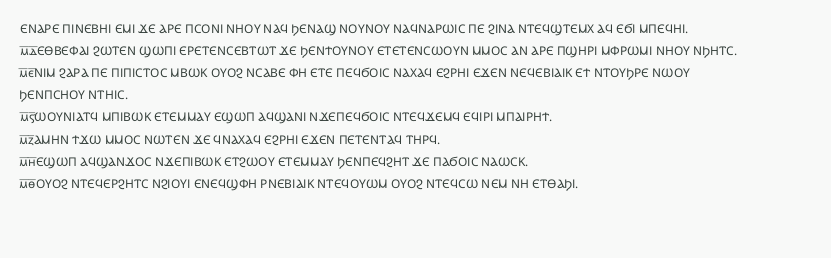ⲈⲚⲀⲢⲈ ⲠⲒⲚⲈⲂⲎⲒ ⲈⲘⲒ ϪⲈ ⲀⲢⲈ ⲠⲤⲞⲚⲒ ⲚⲎⲞⲨ ⲚⲀϤ ϦⲈⲚⲀϢ ⲚⲞⲨⲚⲞⲨ ⲚⲀϤⲚⲀⲢⲰⲒⲤ ⲠⲈ ϨⲒⲚⲀ ⲚⲦⲈϤϢⲦⲈⲘⲬ ⲀϤ ⲈϬⲒ ⲘⲠⲈϤⲎⲒ.
ⲙ̅ⲇ̅ⲈⲐⲂⲈⲪⲀⲒ ϨⲰⲦⲈⲚ ϢⲰⲠⲒ ⲈⲢⲈⲦⲈⲚⲤⲈⲂⲦⲰⲦ ϪⲈ ϦⲈⲚϮⲞⲨⲚⲞⲨ ⲈⲦⲈⲦⲈⲚⲤⲰⲞⲨⲚ ⲘⲘⲞⲤ ⲀⲚ ⲀⲢⲈ ⲠϢⲎⲢⲒ ⲘⲪⲢⲰⲘⲒ ⲚⲎⲞⲨ ⲚϦⲎⲦⲤ.
ⲙ̅ⲉ̅ⲚⲒⲘ ϨⲀⲢⲀ ⲠⲈ ⲠⲒⲠⲒⲤⲦⲞⲤ ⲘⲂⲰⲔ ⲞⲨⲞϨ ⲚⲤⲀⲂⲈ ⲪⲎ ⲈⲦⲈ ⲠⲈϤϬⲞⲒⲤ ⲚⲀⲬⲀϤ ⲈϨⲢⲎⲒ ⲈϪⲈⲚ ⲚⲈϤⲈⲂⲒⲀⲒⲔ ⲈϮ ⲚⲦⲞⲨϦⲢⲈ ⲚⲰⲞⲨ ϦⲈⲚⲠⲤⲎⲞⲨ ⲚⲦⲎⲒⲤ.
ⲙ̅ⲋ̅ⲰⲞⲨⲚⲒⲀⲦϤ ⲘⲠⲒⲂⲰⲔ ⲈⲦⲈⲘⲘⲀⲨ ⲈϢⲰⲠ ⲀϤϢⲀⲚⲒ ⲚϪⲈⲠⲈϤϬⲞⲒⲤ ⲚⲦⲈϤϪⲈⲘϤ ⲈϤⲒⲢⲒ ⲘⲠⲀⲒⲢⲎϮ.
ⲙ̅ⲍ̅ⲀⲘⲎⲚ ϮϪⲰ ⲘⲘⲞⲤ ⲚⲰⲦⲈⲚ ϪⲈ ϤⲚⲀⲬⲀϤ ⲈϨⲢⲎⲒ ⲈϪⲈⲚ ⲠⲈⲦⲈⲚⲦⲀϤ ⲦⲎⲢϤ.
ⲙ̅ⲏ̅ⲈϢⲰⲠ ⲀϤϢⲀⲚϪⲞⲤ ⲚϪⲈⲠⲒⲂⲰⲔ ⲈⲦϨⲰⲞⲨ ⲈⲦⲈⲘⲘⲀⲨ ϦⲈⲚⲠⲈϤϨⲎⲦ ϪⲈ ⲠⲀϬⲞⲒⲤ ⲚⲀⲰⲤⲔ.
ⲙ̅ⲑ̅ⲞⲨⲞϨ ⲚⲦⲈϤⲈⲢϨⲎⲦⲤ ⲚϨⲒⲞⲨⲒ ⲈⲚⲈϤϢⲪⲎ ⲢⲚⲈⲂⲒⲀⲒⲔ ⲚⲦⲈϤⲞⲨⲰⲘ ⲞⲨⲞϨ ⲚⲦⲈϤⲤⲰ ⲚⲈⲘ ⲚⲎ ⲈⲦⲐⲀϦⲒ.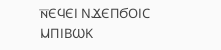ⲛ̅ⲈϤⲈⲒ ⲚϪⲈⲠϬⲞⲒⲤ ⲘⲠⲒⲂⲰⲔ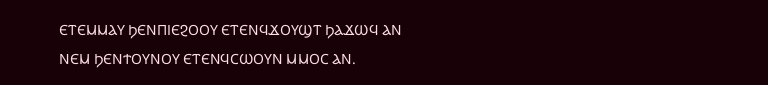ⲈⲦⲈⲘⲘⲀⲨ ϦⲈⲚⲠⲒⲈϨⲞⲞⲨ ⲈⲦⲈⲚϤϪⲞⲨϢⲦ ϦⲀϪⲰϤ ⲀⲚ ⲚⲈⲘ ϦⲈⲚϮⲞⲨⲚⲞⲨ ⲈⲦⲈⲚϤⲤⲰⲞⲨⲚ ⲘⲘⲞⲤ ⲀⲚ.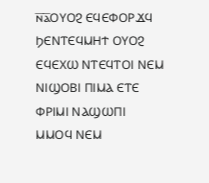ⲛ̅ⲁ̅ⲞⲨⲞϨ ⲈϤⲈⲪⲞⲢϪϤ ϦⲈⲚⲦⲈϤⲘⲎϮ ⲞⲨⲞϨ ⲈϤⲈⲬⲰ ⲚⲦⲈϤⲦⲞⲒ ⲚⲈⲘ ⲚⲒϢⲞⲂⲒ ⲠⲒⲘⲀ ⲈⲦⲈ ⲪⲢⲒⲘⲒ ⲚⲀϢⲰⲠⲒ ⲘⲘⲞϤ ⲚⲈⲘ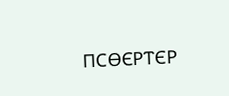ⲠⲤⲐⲈⲢⲦⲈⲢ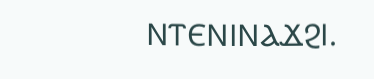ⲚⲦⲈⲚⲒⲚⲀϪϨⲒ.